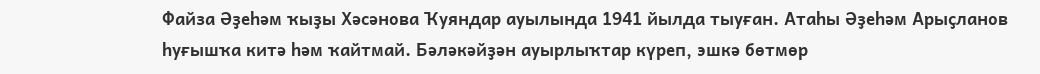Файза Әҙеһәм ҡыҙы Хәсәнова Ҡуяндар ауылында 1941 йылда тыуған. Атаһы Әҙеһәм Арыҫланов һуғышҡа китә һәм ҡайтмай. Бәләкәйҙән ауырлыҡтар күреп, эшкә бөтмөр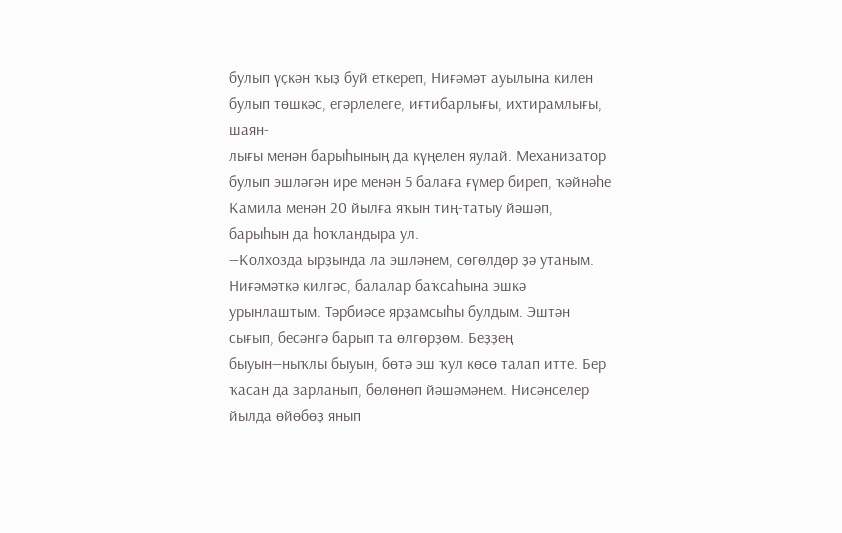булып үҫкән ҡыҙ буй еткереп, Ниғәмәт ауылына килен булып төшкәс, егәрлелеге, иғтибарлығы, ихтирамлығы, шаян-
лығы менән барыһының да күңелен яулай. Механизатор булып эшләгән ире менән 5 балаға ғүмер биреп, ҡәйнәһе Камила менән 20 йылға яҡын тиң-татыу йәшәп, барыһын да һоҡландыра ул.
—Колхозда ырҙында ла эшләнем, сөгөлдөр ҙә утаным. Ниғәмәткә килгәс, балалар баҡсаһына эшкә урынлаштым. Тәрбиәсе ярҙамсыһы булдым. Эштән сығып, бесәнгә барып та өлгөрҙөм. Беҙҙең быуын—ныҡлы быуын, бөтә эш ҡул көсө талап итте. Бер ҡасан да зарланып, бөлөнөп йәшәмәнем. Нисәнселер йылда өйөбөҙ янып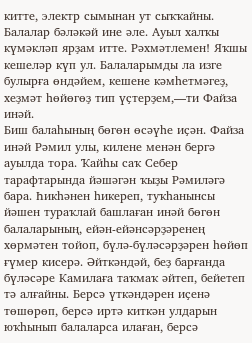китте, электр сымынан ут сыҡҡайны. Балалар бәләкәй ине әле. Ауыл халҡы күмәкләп ярҙам итте. Рәхмәтлемен! Яҡшы кешеләр күп ул. Балаларымды ла изге булырға өндәйем, кешене кәмһетмәгеҙ, хеҙмәт һөйөгөҙ тип үҫтерҙем,—ти Файза инәй.
Биш балаһының бөгөн өсәүһе иҫән. Файза инәй Рәмил улы, килене менән бергә ауылда тора. Ҡайһы саҡ Себер тарафтарында йәшәгән ҡыҙы Рәмиләгә бара. Һикһәнен һикереп, туҡһанынсы йәшен тураҡлай башлаған инәй бөгөн балаларының, ейән-ейәнсәрҙәренең хөрмәтен тойоп, бүлә-бүләсәрҙәрен һөйөп ғүмер кисерә. Әйткәндәй, беҙ барғанда бүләсәре Камилаға таҡмаҡ әйтеп, бейетеп тә алғайны. Берсә үткәндәрен иҫенә төшөрөп, берсә иртә киткән улдарын юҡһынып балаларса илаған, берсә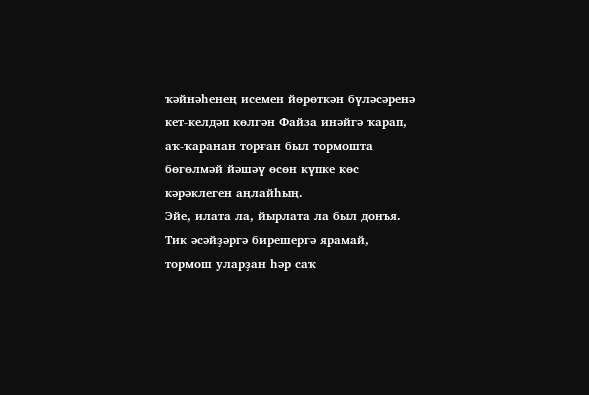ҡәйнәһенең исемен йөрөткән бүләсәренә кет-келдәп көлгән Файза инәйгә ҡарап, аҡ-ҡаранан торған был тормошта бөгөлмәй йәшәү өсөн күпке көс кәрәклеген аңлайһың.
Эйе, илата ла, йырлата ла был донъя. Тик әсәйҙәргә бирешергә ярамай, тормош уларҙан һәр саҡ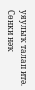уяулыҡ талап итә. Сөнки нәҡ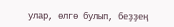улар, өлгө булып, беҙҙең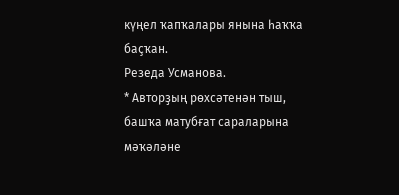күңел ҡапҡалары янына һаҡҡа баҫҡан.
Резеда Усманова.
* Авторҙың рөхсәтенән тыш, башҡа матубғат сараларына мәҡәләне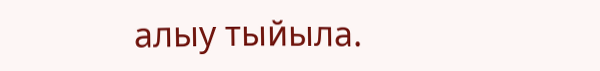алыу тыйыла.